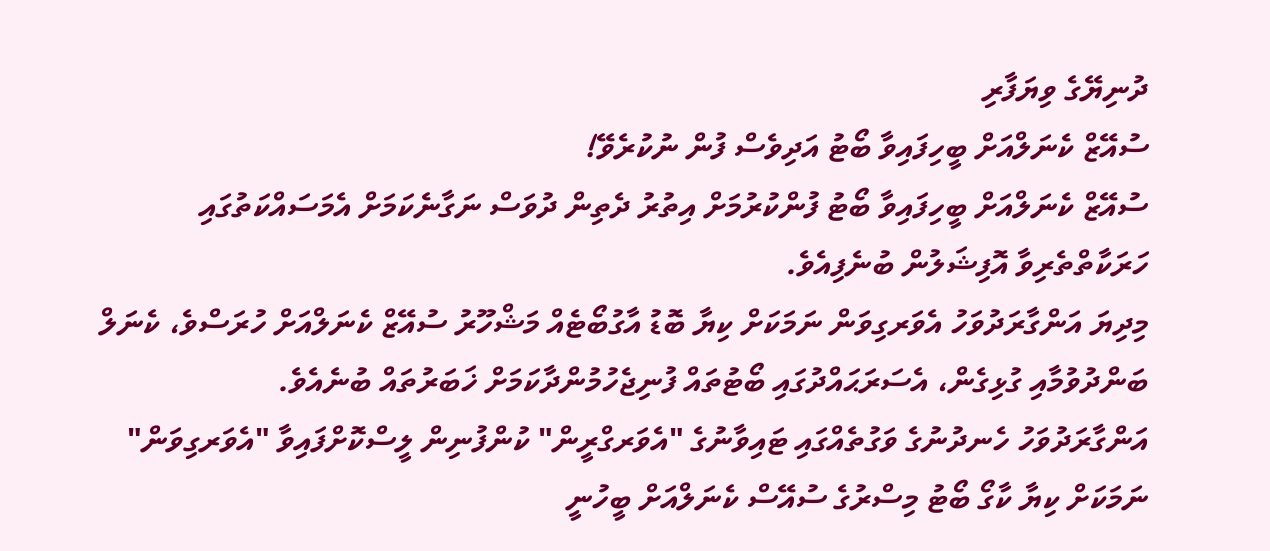ދުނިޔޭގެ ވިޔަފާރި
ސުއޭޒް ކެނަލްއަށް ބީހިފައިވާ ބޯޓު އަދިވެސް ފުން ނުކުރެވޭ!
ސުއޭޒް ކެނަލްއަށް ބީހިފައިވާ ބޯޓު ފުންކުރުމަށް އިތުރު ދެތިން ދުވަސް ނަގާނެކަމަށް އެމަސައްކަތުގައި ހަރަކާތްތެރިވާ އޮފިޝަލުން ބުނެފިއެވެ.
މިދިޔަ އަންގާރަދުވަހު އެވަރގިވަން ނަމަކަށް ކިޔާ ބޮޑު އާގުބޯޓެއް މަޝްހޫރު ސުއޭޒް ކެނަލްއަށް ހުރަސްވެ، ކެނަލް ބަންދުވުމާއި ގުޅިގެން، އެސަރަޙައްދުގައި ބޯޓުތައް ފުނިޖެހުމުންދާކަމަށް ޚަބަރުތައް ބުނެއެވެ.
އަންގާރަދުވަހު ހެނދުނުގެ ވަގުތެއްގައި ޓައިވާނުގެ "އެވަރގްރީން" ކުންފުނިން ލީސްކޮށްފައިވާ "އެވަރގިވަން" ނަމަކަށް ކިޔާ ކާގޯ ބޯޓު މިސްރުގެ ސުއޭސް ކެނަލްއަށް ބީހުނީ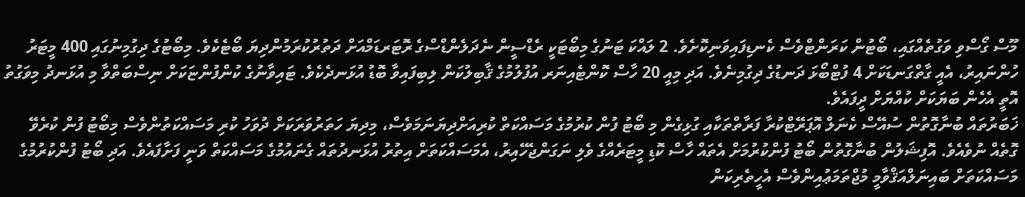މޫސް ގޯސްވި ވަގުތެއްގައި، ބޯޓުން ކަރަންޓްވެސް ކެނޑިފައިވަނިކޮށެވެ. 2 ލައްކަ ޓަނުގެ މިބޯޓަކީ ރެޑްސީން ނެދަލެންޑްސްގެ ރޮޓަރޑަމްއަށް ދަތުރުކުރަމުންދިޔަ ބޯޓެކެވެ. މިބޯޓުގެ ދިގުމިނުގައި 400 މީޓަރު ހުންނައިރު، އެއީ ގާތްގަނޑަކަށް 4 ފުޓްބޯޅަ ދަނޑުގެ ދިގުމިނެވެ. އަދި މިއީ 20 ހާސް ކޮންޓެއިނަރ އުފުލުމުގެ ޤާބިލުކަން ލިބިފައިވާ ބޮޑު އުޅަނދެކެވެ. ޓައިވާނުގެ ކުންފުންޏަކަށް ނިސްބަތްވާ މި އުޅަނދު މިވަގުތު އޮތީ އެހެން ބަޔަކަށް ކުއްޔަށް ދީފައެވެ.
ޚަބަރުތައް ބުނާގޮތުން ސުއޭސް ކެނަލް އޮޕަރޭޓްކުރާ ފަރާތްތަކާއި ގުޅިގެން މި ބޯޓު ފުން ކުރުމުގެ މަސައްކަތް ކުރިއަށްދިޔަނަމަވެސް، މިދިޔަ ހަތަރުވަރަކަށް ދުވަހު ކުރި މަސައްކަތުންވެސް މިބޯޓު ފުން ކުރެވޭ ގޮތެއް ނުވެއެވެ. އޮފިޝަލުން ބުނާގޮތުން ބޯޓު ފުންކުރުމަށް އެތައް ހާސް ކޮޑި މީޓަރެއްގެ ވެލި ނަގަންޖެހޭއިރު، އެމަސައްކަތަށް އިތުރު އުޅަނދުތައް ގެނައުމުގެ މަސައްކަތް ވަނީ ފަށާފައެވެ. އަދި ބޯޓު ފުންކުރުމުގެ މަސައްކަތަށް ބައިނަލްއަޤްވާމީ މުޖްތަމަޢުއިންވެސް އެހީތެރިކަން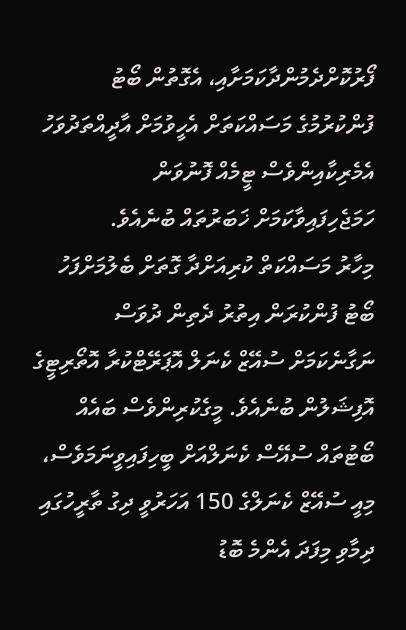ފޯރުކޮށްދެމުންދާކަމަށާއި، އެގޮތުން ބޯޓު ފުންކުރުމުގެ މަސައްކަތަށް އެހީވުމަށް އާދީއްތަދުވަހު އެމެރިކާއިންވެސް ޓީމެއް ފޮނުވަން ހަމަޖެހިފައިވާކަމަށް ޚަބަރުތައް ބުނެއެވެ.
މިހާރު މަސައްކަތް ކުރިއަށްދާ ގޮތަށް ބެލުމަށްފަހު ބޯޓު ފުންކުރަން އިތުރު ދެތިން ދުވަސް ނަގާނެކަމަށް ސުއޭޒް ކެނަލް އޮޕަރޭޓްކުރާ އޮތޯރިޓީގެ އޮފިޝަލުން ބުނެއެވެ. މީގެކުރިންވެސް ބައެއް ބޯޓުތައް ސުއޭސް ކެނަލްއަށް ބީހިފައިވީނަމަވެސް، މިއީ ސުއޭޒް ކެނަލްގެ 150 އަހަރުވީ ދިގު ތާރީހުގައި ދިމާވި މިފަދަ އެންމެ ބޮޑު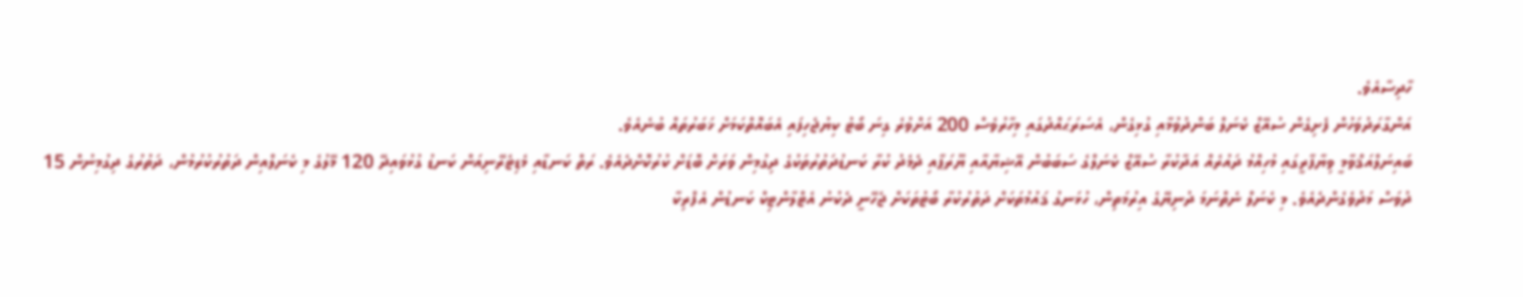ހާދިސާއެވެ.
އަންގާރަދުވަހުން ފެށިގެން ސުއޭޒް ކެނަލް ބަންދުވުމާއި ގުޅިގެން، އެސަރަޙައްދުގައި މިހާރުވެސް 200 އަށްވުރެ ގިނަ ބޯޓު ކިޔުޖެހިފައި އެބައޮތްކަމަށް ޚަބަރުތައް ބުނެއެވެ.
ބައިނަލްއަޤްވާމީ ވިޔާފާރީގައި މުހިއްމު ދައުރެއް އަދާކުރާ ސުއޭޒް ކެނަލްގެ ސަބަބުން އޭޝިޔާއާއި ޔޫރަޕާއި ދެމެދު ކުރާ ކަނޑުދަތުރުތަކުގެ ދިގުމިން ވަރަށް ބޮޑަށް ކުރުކޮށްދެއެވެ. ރަތް ކަނޑާއި މެޑިޓެރޭނިއަން ކަނޑު ގުޅުވައިދޭ 120 މޭލުގެ މި ކެނަލްއިން ދަތުރުކުރުމުން، ދަތުރުގެ ދިގުމިނުން 15 ދުވަސް މަދުވެގެންދެއެވެ. މި ކެނަލް ނެތްނަމަ ދުނިޔޭގެ އިރުމަތިން، ހުޅަނގު ޤައުމުތަކަށް ދަތުރުކުރާ ބޯޓުތަކަށް ޖެހޭނީ ދެކުނު އެޓްލާންޓިކް ކަނޑުން އެފްރިކާ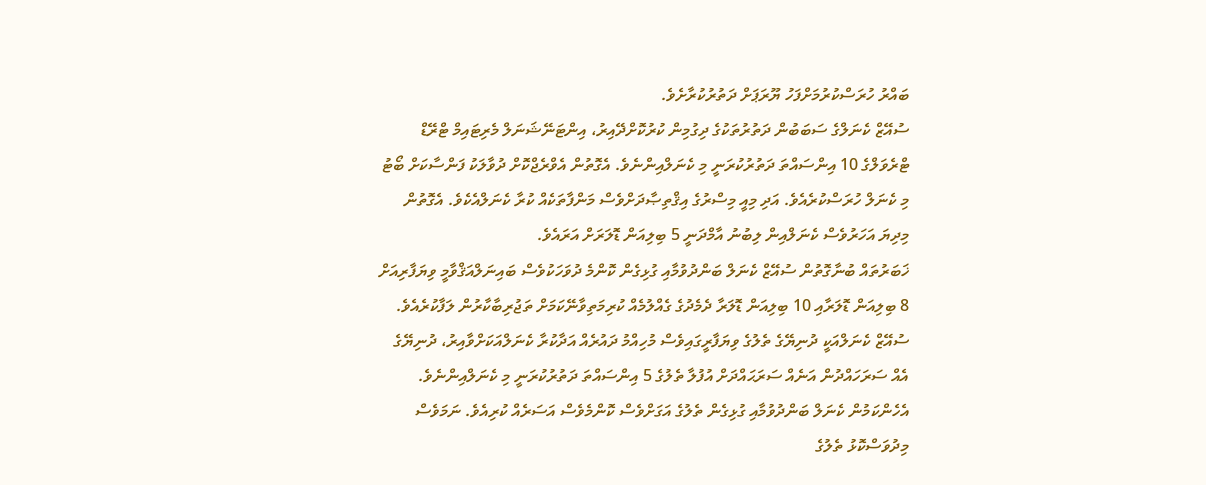ބައްރު ހުރަސްކުރުމަށްފަހު ޔޫރަޕަށް ދަތުރުކުރާށެވެ.
ސުއޭޒް ކެނަލްގެ ސަބަބުން ދަތުރުތަކުގެ ދިގުމިން ކުރުކޮށްދޭއިރު، އިންޓަނޭޝަނަލް މެރިޓައިމް ޓްރޭޑް ޓްރެވަލްގެ 10 އިންސައްތަ ދަތުރުކުރަނީ މި ކެނަލްއިންނެވެ. އެގޮތުން އެވްރެޖްކޮށް ދުވާލަކު ފަންސާކަށް ބޯޓު މި ކެނަލް ހުރަސްކުރެއެވެ. އަދި މިއީ މިސްރުގެ އިޤްތިޞާދަށްވެސް މަންފާތަކެއް ކުރާ ކެނަލްއެކެވެ. އެގޮތުން މިދިޔަ އަހަރުވެސް ކެނަލްއިން ލިބުނު އާމްދަނީ 5 ބިލިއަން ޑޮލަރަށް އަރައެވެ.
ޚަބަރުތައް ބުނާގޮތުން ސުއޭޒް ކެނަލް ބަންދުވުމާއި ގުޅިގެން ކޮންމެ ދުވަހަކުވެސް ބައިނަލްއަޤްވާމީ ވިޔަފާރިއަށް 8 ބިލިއަން ޑޮލަރާއި 10 ބިލިއަން ޑޮލަރާ ދެމެދުގެ ގެއްލުމެއް ކުރިމަތިވާނޭކަމަށް ތަޖުރިބާކާރުން ލަފާކުރެއެވެ.
ސުއޭޒް ކެނަލްއަކީ ދުނިޔޭގެ ތެލުގެ ވިޔަފާރީގައިވެސް މުހިއްމު ދައުރެއް އަދާކުރާ ކެނަލްއަކަށްވާއިރު، ދުނިޔޭގެ އެއް ސަރަހައްދުން އަނެއް ސަރަޙައްދަށް އުފުލާ ތެލުގެ 5 އިންސައްތަ ދަތުރުކުރަނީ މި ކެނަލްއިންނެވެ. އެހެންކަމުން ކެނަލް ބަންދުވުމާއި ގުޅިގެން ތެލުގެ އަގަށްވެސް ކޮންމެވެސް އަސަރެއް ކުރިއެވެ. ނަމަވެސް މިދުވަސްކޮޅު ތެލުގެ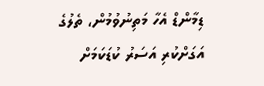ޑިމާންޑް އެހާ މަތިނުވުމުން، ތެލުގެ އަގަށްކުރި އަސަރު ކުޑަކަމަށް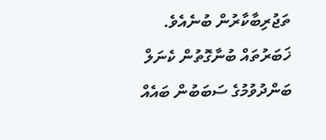ތަޖުރިބާކާރުން ބުނެއެވެ.
ޚަބަރުތައް ބުނާގޮތުން ކެނަލް ބަންދުވުމުގެ ސަބަބުން ބައެއް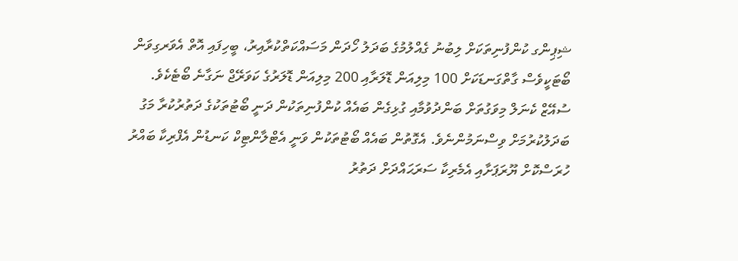ޝިޕިންގ ކުންފުނިތަކަށް ލިބުނު ގެއްލުމުގެ ބަދަލު ހޯދަން މަސައްކަތްކުރާއިރު، ބީހިފައި އޮތް އެވަރގިވަން ބޯޓަކީވެސް ގާތްގަނޑަކަށް 100 މިލިއަން ޑޮލަރާއި 200 މިލިއަން ޑޮލަރުގެ ކަވަރޭޖް ނަގާނެ ބޯޓެކެވެ.
ސުއޭޒް ކެނަލް މިވަގުތަށް ބަންދުވުމާއި ގުޅިގެން ބައެއް ކުންފުނިތަކުން ދަނީ ބޯޓުތަކުގެ ދަތުރުކުރާ މަގު ބަދަލުކުރުމަށް ވިސްނަމުންނެވެ. އެގޮތުން ބައެއް ބޯޓުތަކުން ވަނީ އެޓްލާންޓިކް ކަނޑުން އެފްރިކާ ބައްރު ހުރަސްކޮށް ޔޫރަޕަށާއި އެމެރިކާ ސަރަޙައްދަށް ދަތުރު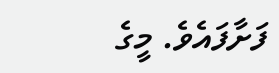ފަށާފައެވެ. މީގެ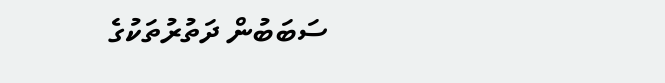ސަބަބުން ދަތުރުތަކުގެ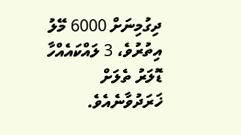ދިގުމިނަށް 6000 މޭލު އިތުރުވެ، 3 ލައްކައެއްހާ ޑޮލަރު ތެލަށް ޚަރަދުވާނެއެވެ.